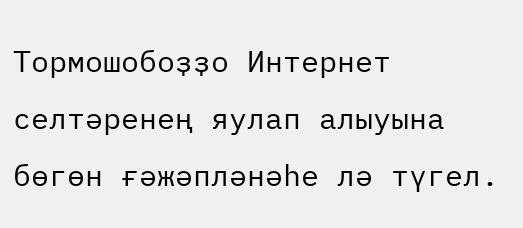Тормошобоҙҙо Интернет селтәренең яулап алыуына бөгөн ғәжәпләнәһе лә түгел.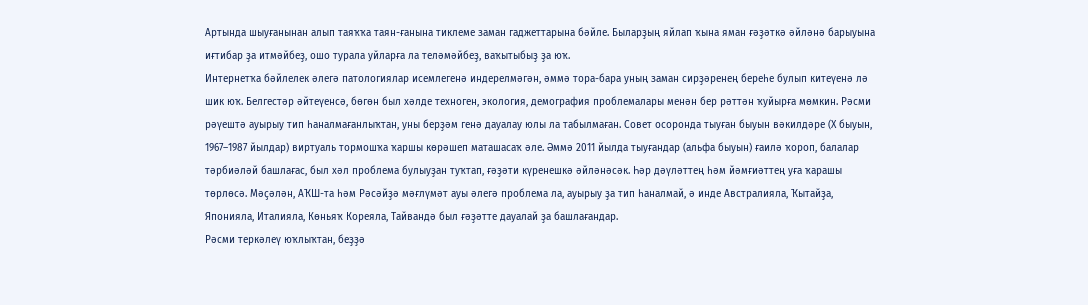Артында шыуғанынан алып таяҡҡа таян-ғанына тиклеме заман гаджеттарына бәйле. Быларҙың яйлап ҡына яман ғәҙәткә әйләнә барыуына иғтибар ҙа итмәйбеҙ, ошо турала уйларға ла теләмәйбеҙ, ваҡытыбыҙ ҙа юҡ.
Интернетҡа бәйлелек әлегә патологиялар исемлегенә индерелмәгән, әммә тора-бара уның заман сирҙәренең береһе булып китеүенә лә шик юҡ. Белгестәр әйтеүенсә, бөгөн был хәлде техноген, экология, демография проблемалары менән бер рәттән ҡуйырға мөмкин. Рәсми рәүештә ауырыу тип һаналмағанлыҡтан, уны берҙәм генә дауалау юлы ла табылмаған. Совет осоронда тыуған быуын вәкилдәре (Х быуын, 1967–1987 йылдар) виртуаль тормошҡа ҡаршы көрәшеп маташасаҡ әле. Әммә 2011 йылда тыуғандар (альфа быуын) ғаилә ҡороп, балалар тәрбиәләй башлағас, был хәл проблема булыуҙан туҡтап, ғәҙәти күренешкә әйләнәсәк. Һәр дәүләттең һәм йәмғиәттең уға ҡарашы төрлөсә. Мәҫәлән, АҠШ-та һәм Рәсәйҙә мәғлүмәт ауы әлегә проблема ла, ауырыу ҙа тип һаналмай, ә инде Австралияла, Ҡытайҙа, Японияла, Италияла, Көньяҡ Кореяла, Тайвандә был ғәҙәтте дауалай ҙа башлағандар.
Рәсми теркәлеү юҡлыҡтан, беҙҙә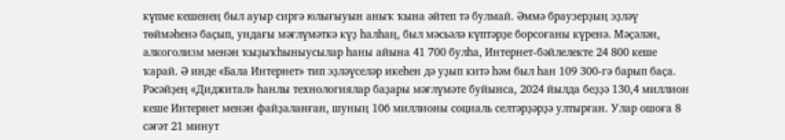күпме кешенең был ауыр сиргә юлығыуын аныҡ ҡына әйтеп тә булмай. Әммә браузерҙың эҙләү төймәһенә баҫып, ундағы мәғлүмәткә күҙ һалһаң, был мәсьәлә күптәрҙе борсоғаны күренә. Мәҫәлән, алкоголизм менән ҡыҙыҡһыныусылар һаны айына 41 700 булһа, Интернет-бәйлелекте 24 800 кеше ҡарай. Ә инде «Бала Интернет» тип эҙләүселәр икеһен дә уҙып китә һәм был һан 109 300-гә барып баҫа. Рәсәйҙең «Диджитал» һанлы технологиялар баҙары мәғлүмәте буйынса, 2024 йылда беҙҙә 130,4 миллион кеше Интернет менән файҙаланған, шуның 106 миллионы социаль селтәрҙәрҙә ултырған. Улар ошоға 8 сәғәт 21 минут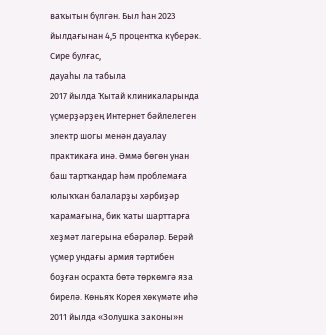ваҡытын бүлгән. Был һан 2023 йылдағынан 4,5 процентҡа күберәк.
Сире булғас,
дауаһы ла табыла
2017 йылда Ҡытай клиникаларында үҫмерҙәрҙең Интернет бәйлелеген электр шогы менән дауалау практикаға инә. Әммә бөгөн унан баш тартҡандар һәм проблемаға юлыҡҡан балаларҙы хәрбиҙәр ҡарамағына, бик ҡаты шарттарға хеҙмәт лагерына ебәрәләр. Берәй үҫмер ундағы армия тәртибен боҙған осраҡта бөтә төркөмгә яза бирелә. Көньяҡ Корея хөкүмәте иһә 2011 йылда «Золушка законы»н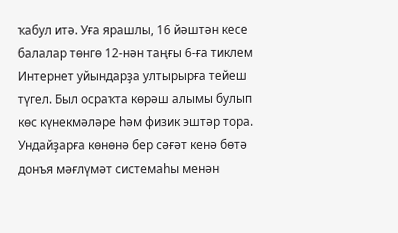ҡабул итә. Уға ярашлы, 16 йәштән кесе балалар төнгө 12-нән таңғы 6-ға тиклем Интернет уйындарҙа ултырырға тейеш түгел. Был осраҡта көрәш алымы булып көс күнекмәләре һәм физик эштәр тора. Ундайҙарға көнөнә бер сәғәт кенә бөтә донъя мәғлүмәт системаһы менән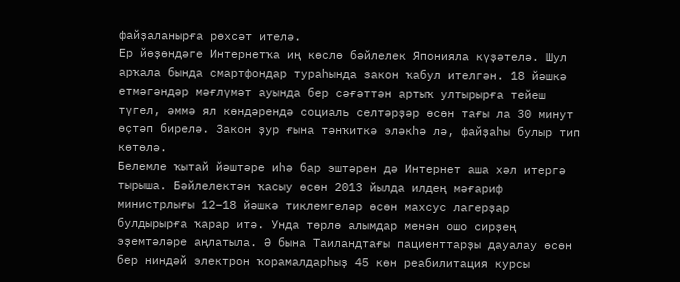файҙаланырға рөхсәт ителә.
Ер йөҙөндәге Интернетҡа иң көслө бәйлелек Японияла күҙәтелә. Шул арҡала бында смартфондар тураһында закон ҡабул ителгән. 18 йәшкә етмәгәндәр мәғлүмәт ауында бер сәғәттән артыҡ ултырырға тейеш түгел, әммә ял көндәрендә социаль селтәрҙәр өсөн тағы ла 30 минут өҫтәп бирелә. Закон ҙур ғына тәнҡиткә эләкһә лә, файҙаһы булыр тип көтөлә.
Белемле ҡытай йәштәре иһә бар эштәрен дә Интернет аша хәл итергә тырыша. Бәйлелектән ҡасыу өсөн 2013 йылда илдең мәғариф министрлығы 12–18 йәшкә тиклемгеләр өсөн махсус лагерҙар булдырырға ҡарар итә. Унда төрлө алымдар менән ошо сирҙең эҙемтәләре аңлатыла. Ә бына Таиландтағы пациенттарҙы дауалау өсөн бер ниндәй электрон ҡорамалдарһыҙ 45 көн реабилитация курсы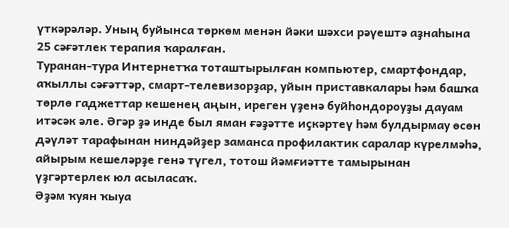үткәрәләр. Уның буйынса төркөм менән йәки шәхси рәүештә аҙнаһына 25 сәғәтлек терапия ҡаралған.
Туранан-тура Интернетҡа тоташтырылған компьютер, смартфондар, аҡыллы сәғәттәр, смарт-телевизорҙар, уйын приставкалары һәм башҡа төрлө гаджеттар кешенең аңын, иреген үҙенә буйһондороуҙы дауам итәсәк әле. Әгәр ҙә инде был яман ғәҙәтте иҫкәртеү һәм булдырмау өсөн дәүләт тарафынан ниндәйҙер заманса профилактик саралар күрелмәһә, айырым кешеләрҙе генә түгел, тотош йәмғиәтте тамырынан үҙгәртерлек юл асыласаҡ.
Әҙәм ҡуян ҡыуа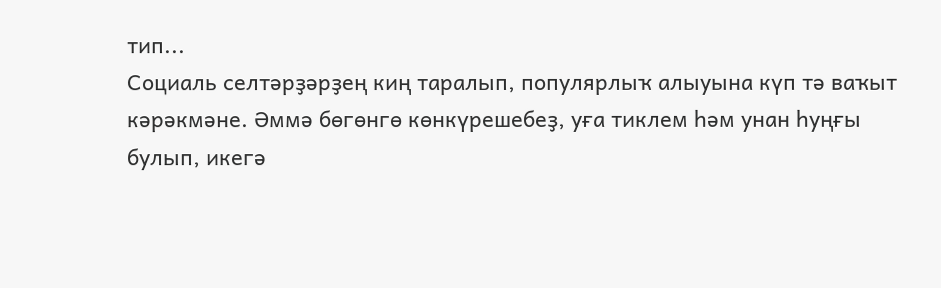тип...
Социаль селтәрҙәрҙең киң таралып, популярлыҡ алыуына күп тә ваҡыт кәрәкмәне. Әммә бөгөнгө көнкүрешебеҙ, уға тиклем һәм унан һуңғы булып, икегә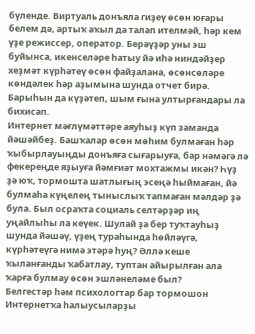бүленде. Виртуаль донъяла гиҙеү өсөн юғары белем дә, артыҡ аҡыл да талап ителмәй, һәр кем үҙе режиссер, оператор. Берәүҙәр уны эш буйынса, икенселәре һатыу йә иһә ниндәйҙер хеҙмәт күрһәтеү өсөн файҙалана, өсөнсөләре көндәлек һәр аҙымына шунда отчет бирә. Барыһын да күҙәтеп, шым ғына ултырғандары ла бихисап.
Интернет мәғлүмәттәре аяуһыҙ күп заманда йәшәйбеҙ. Башҡалар өсөн мөһим булмаған һәр ҡыбырлауыңды донъяға сығарыуға, бар нәмәгә лә фекереңде яҙыуға йәмғиәт мохтажмы икән? Һүҙ ҙә юҡ, тормошта шатлығың эсеңә һыймаған, йә булмаһа күңелең тыныслыҡ тапмаған мәлдәр ҙә була. Был осраҡта социаль селтәрҙәр иң уңайлыһы ла кеүек. Шулай ҙа бер туҡтауһыҙ шунда йәшәү, үҙең тураһында һөйләүгә, күрһәтеүгә нимә этәрә һуң? Әллә кеше ҡыланғанды ҡабатлау, туптан айырылған ала ҡарға булмау өсөн эшләнеләме был?
Белгестәр һәм психологтар бар тормошон Интернетҡа һалыусыларҙы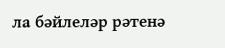ла бәйлеләр рәтенә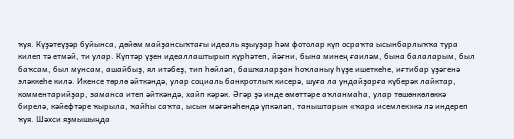ҡуя. Күҙәтеүҙәр буйынса, дөйөм майҙансыҡтағы идеаль яҙыуҙар һәм фотолар күп осраҡта ысынбарлыҡҡа тура килеп тә етмәй, ти улар. Күптәр үҙен идеаллаштырып күрһәтеп, йәғни, бына минең ғаиләм, бына балаларым, был баҡсам, был мунсам, ашайбыҙ, ял итәбеҙ, тип һөйләп, башҡаларҙан һоҡланыу һүҙе ишеткеһе, иғтибар үҙәгенә эләккеһе килә. Икенсе төрлө әйткәндә, улар социаль банкротлыҡ кисерә, шуға ла ундайҙарға күберәк лайктар, комментарийҙар, заманса итеп әйткәндә, хайп кәрәк. Әгәр ҙә инде өмөттәре аҡланмаһа, улар төшөнкөлөккә бирелә, кәйефтәре ҡырыла, ҡайһы саҡта, ысын мәғәнәһендә үпкәләп, таныштарын «ҡара исемлек»кә лә индереп ҡуя. Шәхси яҙмышыңда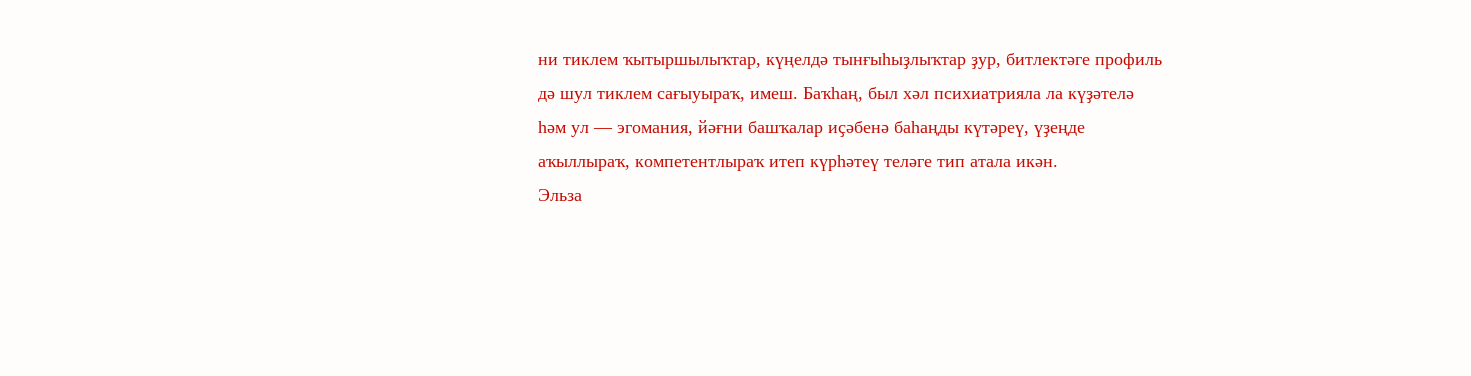ни тиклем ҡытыршылыҡтар, күңелдә тынғыһыҙлыҡтар ҙур, битлектәге профиль дә шул тиклем сағыуыраҡ, имеш. Баҡһаң, был хәл психиатрияла ла күҙәтелә һәм ул — эгомания, йәғни башҡалар иҫәбенә баһаңды күтәреү, үҙеңде аҡыллыраҡ, компетентлыраҡ итеп күрһәтеү теләге тип атала икән.
Эльза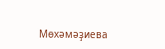Мөхәмәҙиева